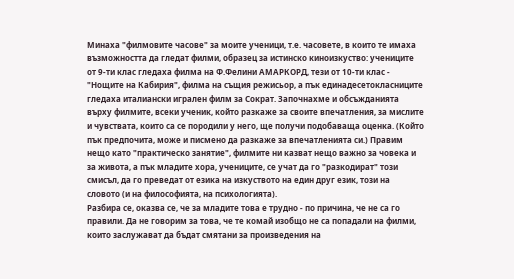Минаха "филмовите часове" за моите ученици, т.е. часовете, в които те имаха възможността да гледат филми, образец за истинско киноизкуство: учениците от 9-ти клас гледаха филма на Ф.Фелини АМАРКОРД, тези от 10-ти клас - "Нощите на Кабирия", филма на същия режисьор, а пък единадесетокласниците гледаха италиански игрален филм за Сократ. Започнахме и обсъжданията върху филмите, всеки ученик, който разкаже за своите впечатления, за мислите и чувствата, които са се породили у него, ще получи подобаваща оценка. (Който пък предпочита, може и писмено да разкаже за впечатленията си.) Правим нещо като "практическо занятие", филмите ни казват нещо важно за човека и за живота, а пък младите хора, учениците, се учат да го "разкодират" този смисъл, да го преведат от езика на изкуството на един друг език, този на словото (и на философията, на психологията).
Разбира се, оказва се, че за младите това е трудно - по причина, че не са го правили. Да не говорим за това, че те комай изобщо не са попадали на филми, които заслужават да бъдат смятани за произведения на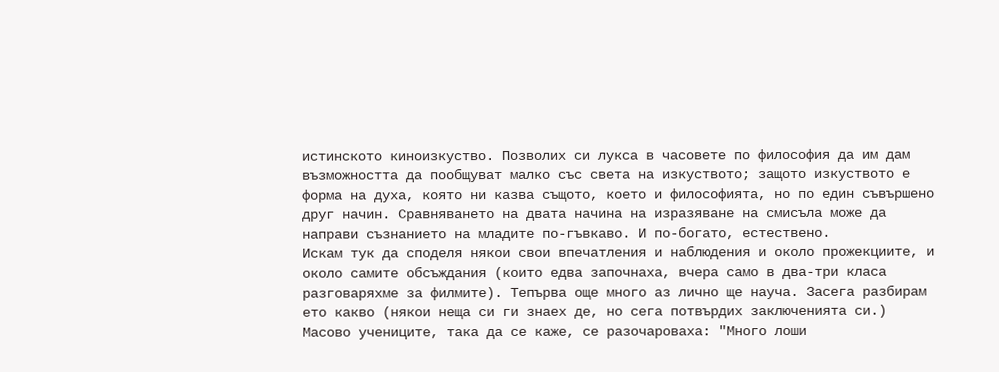истинското киноизкуство. Позволих си лукса в часовете по философия да им дам възможността да пообщуват малко със света на изкуството; защото изкуството е форма на духа, която ни казва същото, което и философията, но по един съвършено друг начин. Сравняването на двата начина на изразяване на смисъла може да направи съзнанието на младите по-гъвкаво. И по-богато, естествено.
Искам тук да споделя някои свои впечатления и наблюдения и около прожекциите, и около самите обсъждания (които едва започнаха, вчера само в два-три класа разговаряхме за филмите). Тепърва още много аз лично ще науча. Засега разбирам ето какво (някои неща си ги знаех де, но сега потвърдих заключенията си.)
Масово учениците, така да се каже, се разочароваха: "Много лоши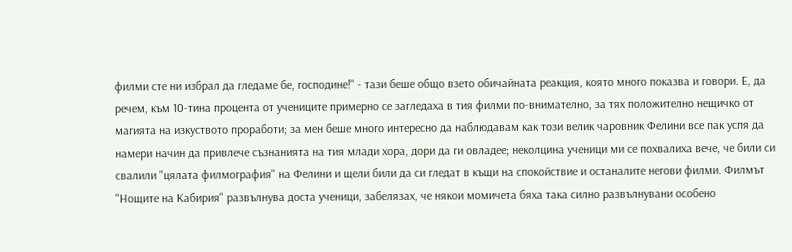филми сте ни избрал да гледаме бе, господине!" - тази беше общо взето обичайната реакция, която много показва и говори. Е, да речем, към 10-тина процента от учениците примерно се загледаха в тия филми по-внимателно, за тях положително нещичко от магията на изкуството проработи; за мен беше много интересно да наблюдавам как този велик чаровник Фелини все пак успя да намери начин да привлече съзнанията на тия млади хора, дори да ги овладее; неколцина ученици ми се похвалиха вече, че били си свалили "цялата филмография" на Фелини и щели били да си гледат в къщи на спокойствие и останалите негови филми. Филмът "Нощите на Кабирия" развълнува доста ученици, забелязах, че някои момичета бяха така силно развълнувани особено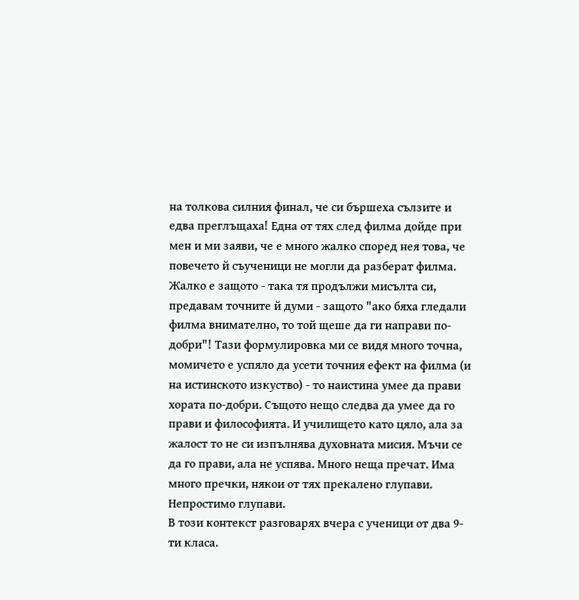на толкова силния финал, че си бършеха сълзите и едва преглъщаха! Една от тях след филма дойде при мен и ми заяви, че е много жалко според нея това, че повечето й съученици не могли да разберат филма. Жалко е защото - така тя продължи мисълта си, предавам точните й думи - защото "ако бяха гледали филма внимателно, то той щеше да ги направи по-добри"! Тази формулировка ми се видя много точна, момичето е успяло да усети точния ефект на филма (и на истинското изкуство) - то наистина умее да прави хората по-добри. Същото нещо следва да умее да го прави и философията. И училището като цяло, ала за жалост то не си изпълнява духовната мисия. Мъчи се да го прави, ала не успява. Много неща пречат. Има много пречки, някои от тях прекалено глупави. Непростимо глупави.
В този контекст разговарях вчера с ученици от два 9-ти класа.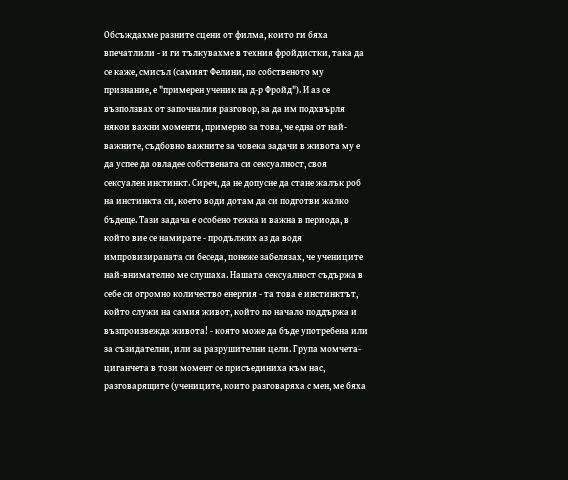Обсъждахме разните сцени от филма, които ги бяха впечатлили - и ги тълкувахме в техния фройдистки, така да се каже, смисъл (самият Фелини, по собственото му признание, е "примерен ученик на д-р Фройд"). И аз се възползвах от започналия разговор, за да им подхвърля някои важни моменти, примерно за това, че една от най-важните, съдбовно важните за човека задачи в живота му е да успее да овладее собствената си сексуалност, своя сексуален инстинкт. Сиреч, да не допусне да стане жалък роб на инстинкта си, което води дотам да си подготви жалко бъдеще. Тази задача е особено тежка и важна в периода, в който вие се намирате - продължих аз да водя импровизираната си беседа, понеже забелязах, че учениците най-внимателно ме слушаха. Нашата сексуалност съдържа в себе си огромно количество енергия - та това е инстинктът, който служи на самия живот, който по начало поддържа и възпроизвежда живота! - която може да бъде употребена или за съзидателни, или за разрушителни цели. Група момчета-циганчета в този момент се присъединиха към нас, разговарящите (учениците, които разговаряха с мен, ме бяха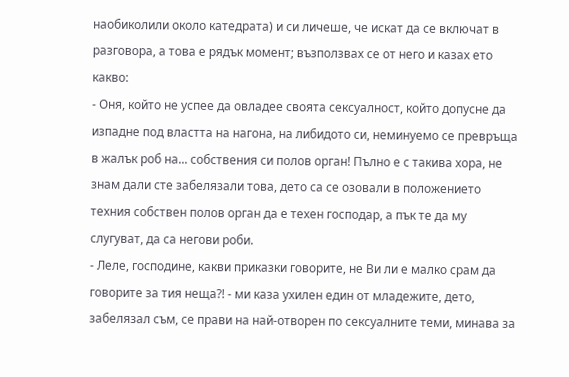наобиколили около катедрата) и си личеше, че искат да се включат в разговора, а това е рядък момент; възползвах се от него и казах ето какво:
- Оня, който не успее да овладее своята сексуалност, който допусне да изпадне под властта на нагона, на либидото си, неминуемо се превръща в жалък роб на... собствения си полов орган! Пълно е с такива хора, не знам дали сте забелязали това, дето са се озовали в положението техния собствен полов орган да е техен господар, а пък те да му слугуват, да са негови роби.
- Леле, господине, какви приказки говорите, не Ви ли е малко срам да говорите за тия неща?! - ми каза ухилен един от младежите, дето, забелязал съм, се прави на най-отворен по сексуалните теми, минава за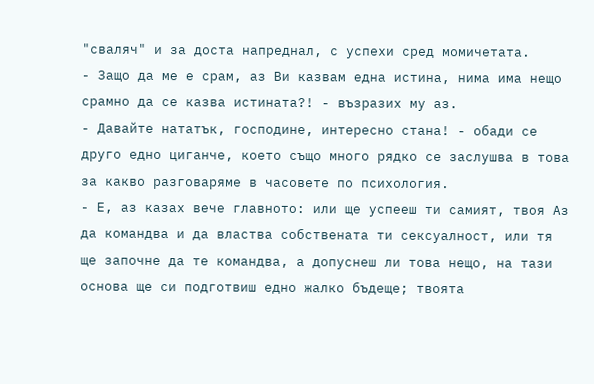"сваляч" и за доста напреднал, с успехи сред момичетата.
- Защо да ме е срам, аз Ви казвам една истина, нима има нещо срамно да се казва истината?! - възразих му аз.
- Давайте нататък, господине, интересно стана! - обади се друго едно циганче, което също много рядко се заслушва в това за какво разговаряме в часовете по психология.
- Е, аз казах вече главното: или ще успееш ти самият, твоя Аз да командва и да властва собствената ти сексуалност, или тя ще започне да те командва, а допуснеш ли това нещо, на тази основа ще си подготвиш едно жалко бъдеще; твоята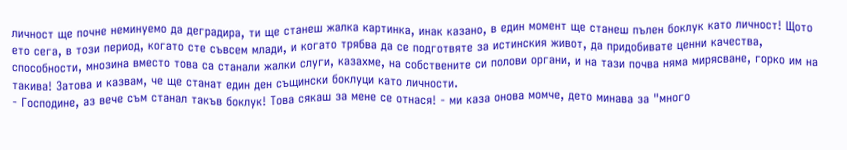личност ще почне неминуемо да деградира, ти ще станеш жалка картинка, инак казано, в един момент ще станеш пълен боклук като личност! Щото ето сега, в този период, когато сте съвсем млади, и когато трябва да се подготвяте за истинския живот, да придобивате ценни качества, способности, мнозина вместо това са станали жалки слуги, казахме, на собствените си полови органи, и на тази почва няма мирясване, горко им на такива! Затова и казвам, че ще станат един ден същински боклуци като личности.
- Господине, аз вече съм станал такъв боклук! Това сякаш за мене се отнася! - ми каза онова момче, дето минава за "много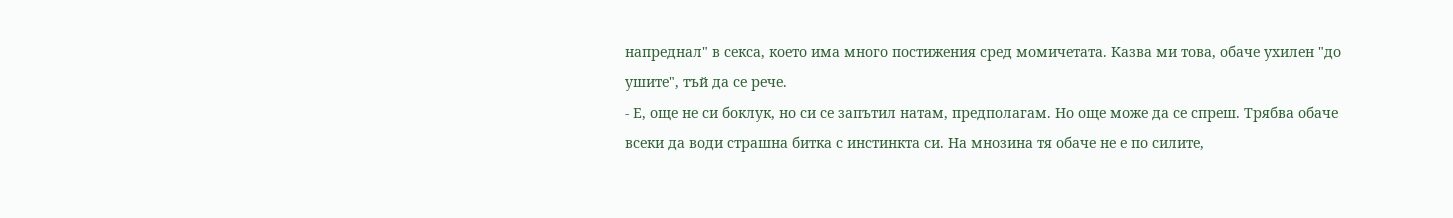напреднал" в секса, което има много постижения сред момичетата. Казва ми това, обаче ухилен "до ушите", тъй да се рече.
- Е, още не си боклук, но си се запътил натам, предполагам. Но още може да се спреш. Трябва обаче всеки да води страшна битка с инстинкта си. На мнозина тя обаче не е по силите,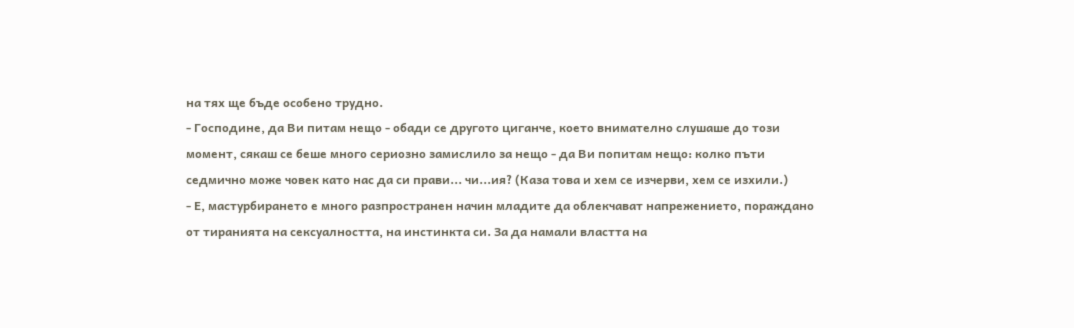на тях ще бъде особено трудно.
- Господине, да Ви питам нещо - обади се другото циганче, което внимателно слушаше до този момент, сякаш се беше много сериозно замислило за нещо - да Ви попитам нещо: колко пъти седмично може човек като нас да си прави... чи...ия? (Каза това и хем се изчерви, хем се изхили.)
- Е, мастурбирането е много разпространен начин младите да облекчават напрежението, пораждано от тиранията на сексуалността, на инстинкта си. За да намали властта на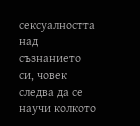сексуалността над съзнанието си, човек следва да се научи колкото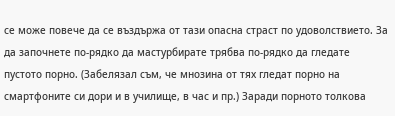се може повече да се въздържа от тази опасна страст по удоволствието. За да започнете по-рядко да мастурбирате трябва по-рядко да гледате пустото порно. (Забелязал съм, че мнозина от тях гледат порно на смартфоните си дори и в училище, в час и пр.) Заради порното толкова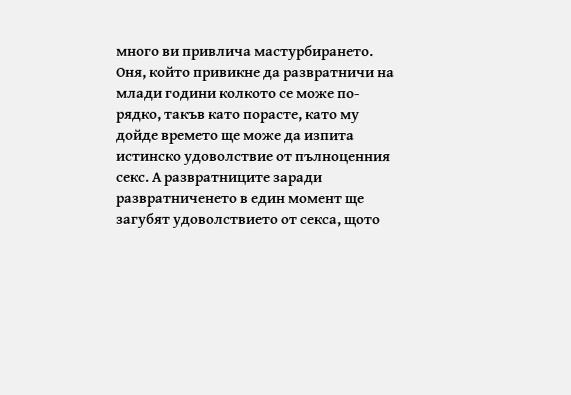много ви привлича мастурбирането. Оня, който привикне да развратничи на млади години колкото се може по-рядко, такъв като порасте, като му дойде времето ще може да изпита истинско удоволствие от пълноценния секс. А развратниците заради развратниченето в един момент ще загубят удоволствието от секса, щото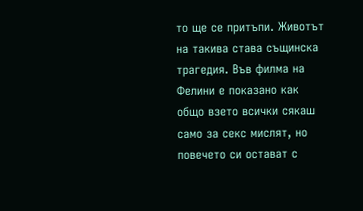то ще се притъпи. Животът на такива става същинска трагедия. Във филма на Фелини е показано как общо взето всички сякаш само за секс мислят, но повечето си остават с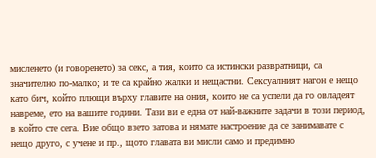мисленето (и говоренето) за секс, а тия, които са истински развратници, са значително по-малко; и те са крайно жалки и нещастни. Сексуалният нагон е нещо като бич, който плющи върху главите на ония, които не са успели да го овладеят навреме, ето на вашите години. Тази ви е една от най-важните задачи в този период, в който сте сега. Вие общо взето затова и нямате настроение да се занимавате с нещо друго, с учене и пр., щото главата ви мисли само и предимно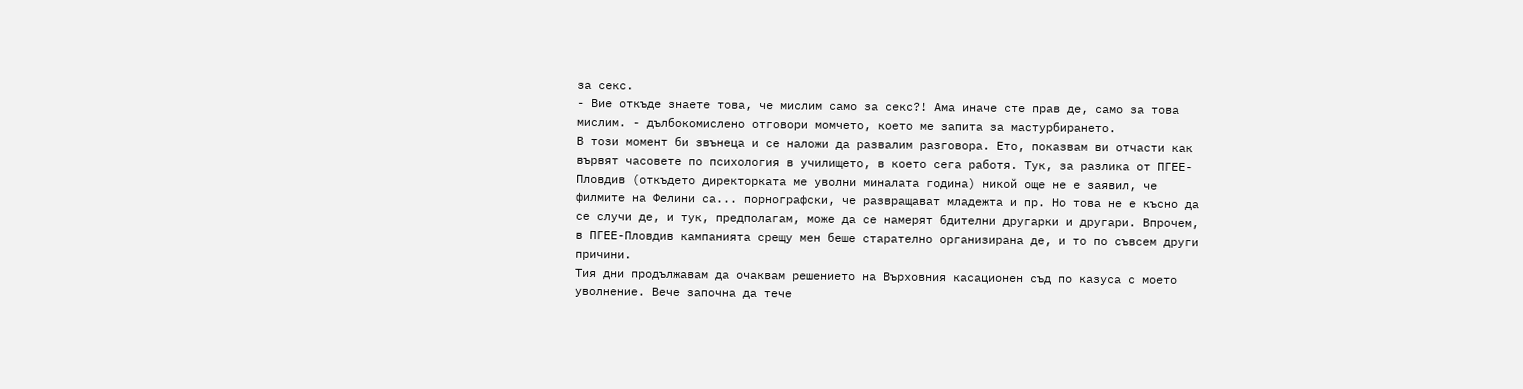за секс.
- Вие откъде знаете това, че мислим само за секс?! Ама иначе сте прав де, само за това мислим. - дълбокомислено отговори момчето, което ме запита за мастурбирането.
В този момент би звънеца и се наложи да развалим разговора. Ето, показвам ви отчасти как вървят часовете по психология в училището, в което сега работя. Тук, за разлика от ПГЕЕ-Пловдив (откъдето директорката ме уволни миналата година) никой още не е заявил, че филмите на Фелини са... порнографски, че развращават младежта и пр. Но това не е късно да се случи де, и тук, предполагам, може да се намерят бдителни другарки и другари. Впрочем, в ПГЕЕ-Пловдив кампанията срещу мен беше старателно организирана де, и то по съвсем други причини.
Тия дни продължавам да очаквам решението на Върховния касационен съд по казуса с моето уволнение. Вече започна да тече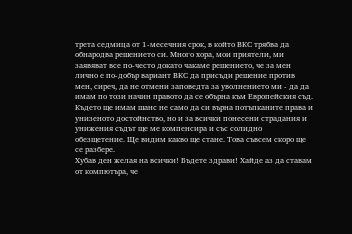трета седмица от 1-месечния срок, в който ВКС трябва да обнародва решението си. Много хора, мои приятели, ми заявяват все по-често докато чакаме решението, че за мен лично е по-добър вариант ВКС да присъди решение против мен, сиреч, да не отмени заповедта за уволнението ми - да да имам по този начин правото да се обърна към Европейския съд. Където ще имам шанс не само да си върна потъпканите права и унизеното достойнство, но и за всички понесени страдания и унижения съдът ще ме компенсира и със солидно обезщетение. Ще видим какво ще стане. Това съвсем скоро ще се разбере.
Хубав ден желая на всички! Бъдете здрави! Хайде аз да ставам от компютъра, че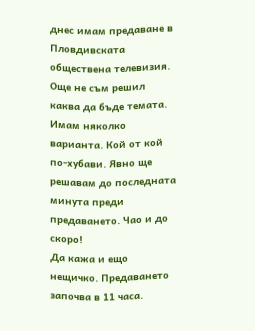днес имам предаване в Пловдивската обществена телевизия. Още не съм решил каква да бъде темата. Имам няколко варианта. Кой от кой по-хубави. Явно ще решавам до последната минута преди предаването. Чао и до скоро!
Да кажа и ещо нещичко. Предаването започва в 11 часа.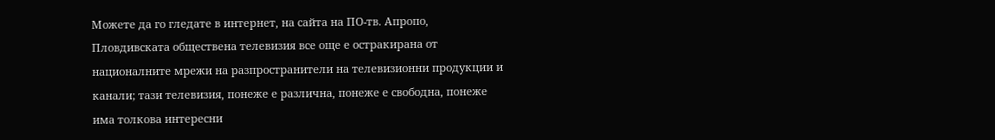Можете да го гледате в интернет, на сайта на ПО-тв. Апропо, Пловдивската обществена телевизия все още е остракирана от националните мрежи на разпространители на телевизионни продукции и канали; тази телевизия, понеже е различна, понеже е свободна, понеже има толкова интересни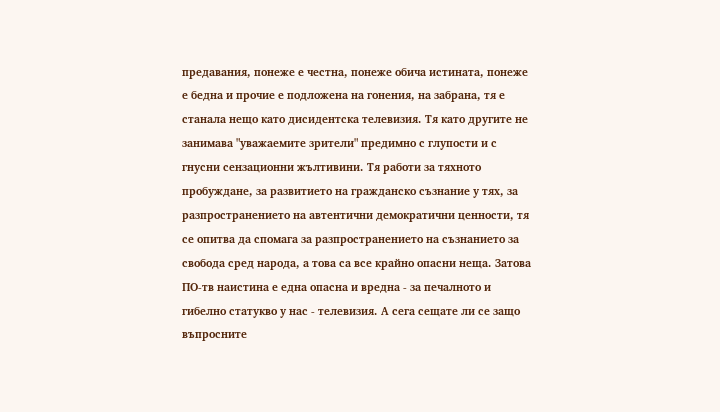предавания, понеже е честна, понеже обича истината, понеже е бедна и прочие е подложена на гонения, на забрана, тя е станала нещо като дисидентска телевизия. Тя като другите не занимава "уважаемите зрители" предимно с глупости и с гнусни сензационни жълтивини. Тя работи за тяхното пробуждане, за развитието на гражданско съзнание у тях, за разпространението на автентични демократични ценности, тя се опитва да спомага за разпространението на съзнанието за свобода сред народа, а това са все крайно опасни неща. Затова ПО-тв наистина е една опасна и вредна - за печалното и гибелно статукво у нас - телевизия. А сега сещате ли се защо въпросните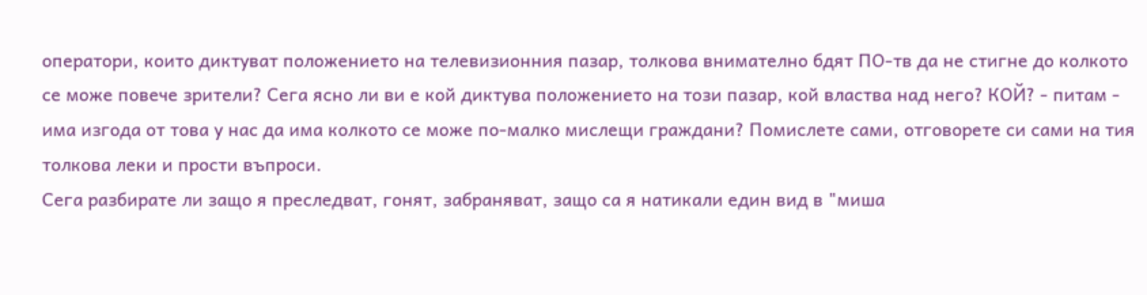оператори, които диктуват положението на телевизионния пазар, толкова внимателно бдят ПО-тв да не стигне до колкото се може повече зрители? Сега ясно ли ви е кой диктува положението на този пазар, кой властва над него? КОЙ? - питам - има изгода от това у нас да има колкото се може по-малко мислещи граждани? Помислете сами, отговорете си сами на тия толкова леки и прости въпроси.
Сега разбирате ли защо я преследват, гонят, забраняват, защо са я натикали един вид в "миша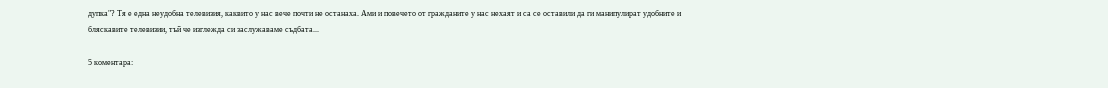дупка"? Тя е една неудобна телевизия, каквито у нас вече почти не останаха. Ами и повечето от гражданите у нас нехаят и са се оставили да ги манипулират удобните и бляскавите телевизии, тъй че изглежда си заслужаваме съдбата...

5 коментара: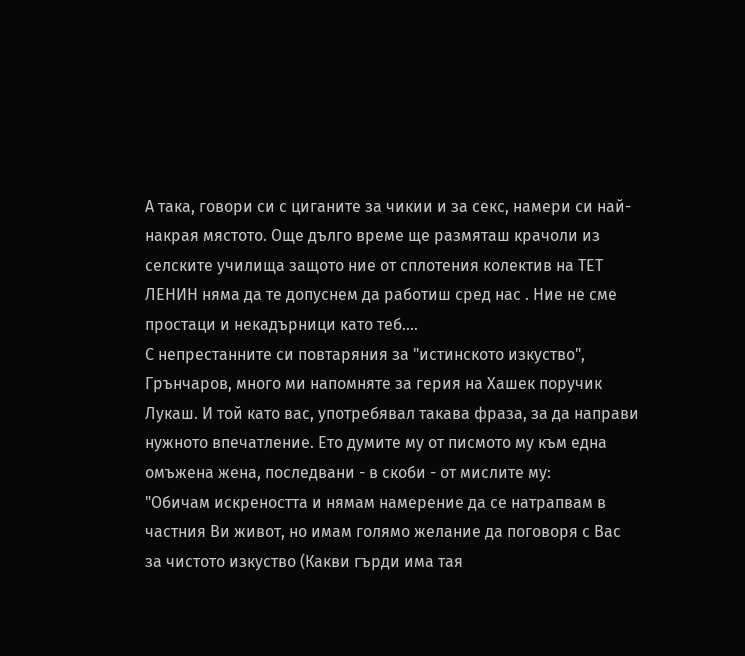А така, говори си с циганите за чикии и за секс, намери си най-накрая мястото. Още дълго време ще размяташ крачоли из селските училища защото ние от сплотения колектив на ТЕТ ЛЕНИН няма да те допуснем да работиш сред нас . Ние не сме простаци и некадърници като теб....
С непрестанните си повтаряния за "истинското изкуство", Грънчаров, много ми напомняте за герия на Хашек поручик Лукаш. И той като вас, употребявал такава фраза, за да направи нужното впечатление. Ето думите му от писмото му към една омъжена жена, последвани - в скоби - от мислите му:
"Обичам искреността и нямам намерение да се натрапвам в частния Ви живот, но имам голямо желание да поговоря с Вас за чистото изкуство (Какви гърди има тая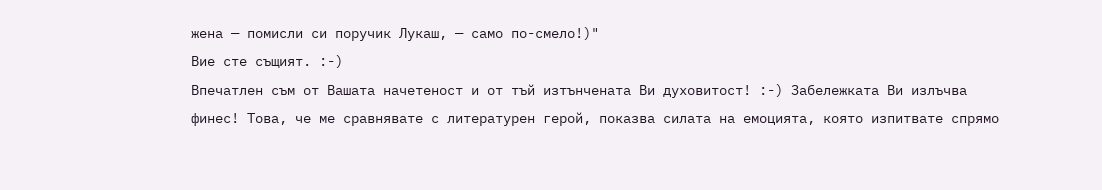жена — помисли си поручик Лукаш, — само по-смело!)"
Вие сте същият. :-)
Впечатлен съм от Вашата начетеност и от тъй изтънчената Ви духовитост! :-) Забележката Ви излъчва финес! Това, че ме сравнявате с литературен герой, показва силата на емоцията, която изпитвате спрямо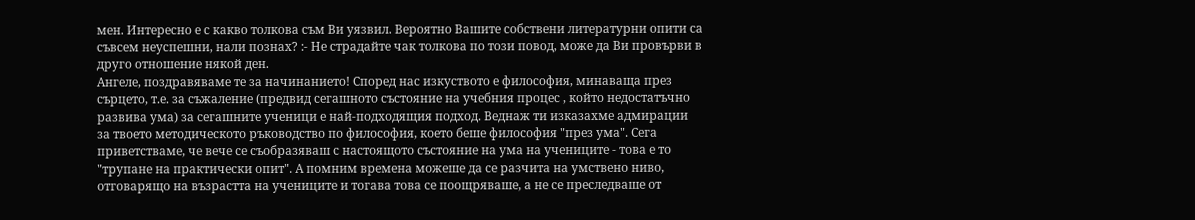мен. Интересно е с какво толкова съм Ви уязвил. Вероятно Вашите собствени литературни опити са съвсем неуспешни, нали познах? :- Не страдайте чак толкова по този повод, може да Ви провърви в друго отношение някой ден.
Ангеле, поздравяваме те за начинанието! Според нас изкуството е философия, минаваща през сърцето, т.е. за съжаление (предвид сегашното състояние на учебния процес , който недостатъчно развива ума) за сегашните ученици е най-подходящия подход. Веднаж ти изказахме адмирации за твоето методическото ръководство по философия, което беше философия "през ума". Сега приветстваме, че вече се съобразяваш с настоящото състояние на ума на учениците - това е то "трупане на практически опит". А помним времена можеше да се разчита на умствено ниво, отговарящо на възрастта на учениците и тогава това се поощряваше, а не се преследваше от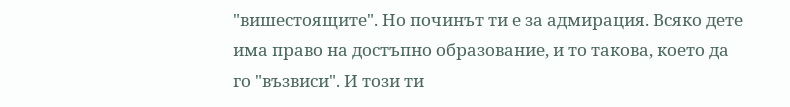"вишестоящите". Но починът ти е за адмирация. Всяко дете има право на достъпно образование, и то такова, което да го "възвиси". И този ти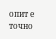опит е точно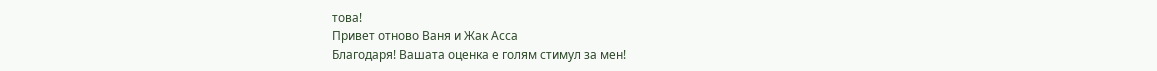това!
Привет отново Ваня и Жак Асса
Благодаря! Вашата оценка е голям стимул за мен!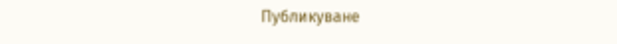Публикуване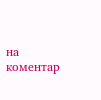на коментар